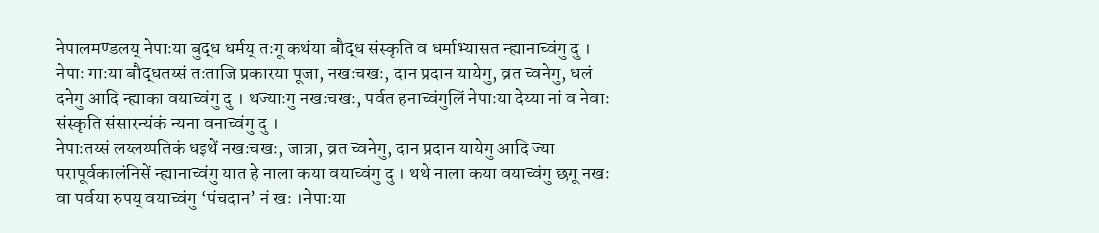नेपालमण्डलय् नेपाःया बुद्ध धर्मय् तःगू कथंया बौद्ध संस्कृति व धर्माभ्यासत न्ह्यानाच्वंगु दु । नेपाः गाःया बौद्धतय्सं तःताजि प्रकारया पूजा, नखःचखः, दान प्रदान यायेगु, व्रत च्वनेगु, धलं दनेगु आदि न्ह्याका वयाच्वंगु दु । थज्याःगु नखःचखः, पर्वत हनाच्वंगुलिं नेपाःया देय्या नां व नेवाः संस्कृति संसारन्यंकं न्यना वनाच्वंगु दु ।
नेपाःतय्सं लय्लय्पतिकं धइथें नखःचखः, जात्रा, व्रत च्वनेगु, दान प्रदान यायेगु आदि ज्या परापूर्वकालंनिसें न्ह्यानाच्वंगु यात हे नाला कया वयाच्वंगु दु । थथे नाला कया वयाच्वंगु छगू नखः वा पर्वया रुपय् वयाच्वंगु ‘पंचदान’ नं खः ।नेपाःया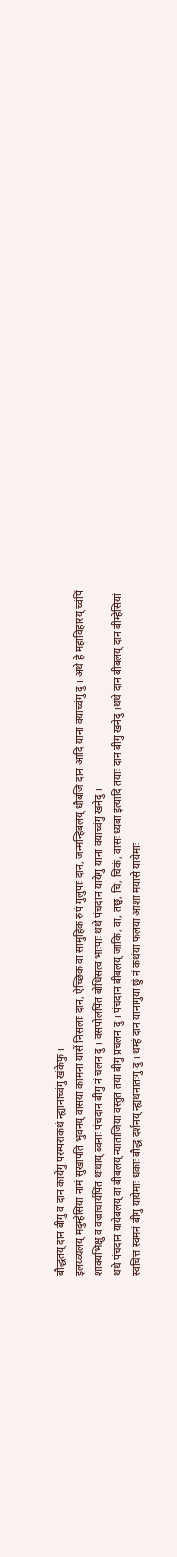बौद्धतय् दान बीगु व दान कायेगु परम्पराकथं न्ह्यानाच्वंगु खंकेफु ।
इलय्व्यलय् मदुम्हेसिया नामं सुखापति भुवनय् वासया कामना यासें निसलाः दान, ऐच्छिक वा सामुहिक रुपं गुलुपाः दान, जन्मन्हिबलय् धौबजि दान आदि याना वयाच्वंगु दु । अथे हे महाविहारय् च्वंपिं शाक्यभिक्षु व वज्राचार्यपिंत थःथाय् ब्वनाः पंचदान बीगु नं चलन दु । वसपोलपिंत बोधिसत्व भाःपाः थथे पंचदान यायेगु याना वयाच्वंगु खनेदु ।
थथे पंचदान यायेबलय् वा बीबलय् न्याताजिया वस्तुत तया बीगु प्रचलन दु । पंचदान बीबलय् जाकि, वा, तछ्व, चि, चिकं, वासः ध्यबा इत्यादि तयाः दान बीगु खनेदु ।थथे दान बीबलय् दान बीम्हेसियां स्वचित्त स्वमनं बीगु यायेमाः धकाः बौद्ध दर्शनय् न्ह्यथनातःगु दु । थम्हं दान यानागुया छुं नं कथंया फलया आशा मयासे यायेमाः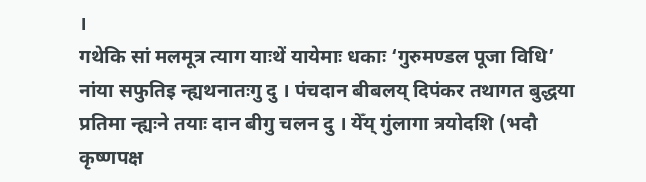।
गथेकि सां मलमूत्र त्याग याःथें यायेमाः धकाः ‘गुरुमण्डल पूजा विधि’ नांया सफुतिइ न्ह्यथनातःगु दु । पंचदान बीबलय् दिपंकर तथागत बुद्धया प्रतिमा न्ह्यःने तयाः दान बीगु चलन दु । येँय् गुंलागा त्रयोदशि (भदौ कृष्णपक्ष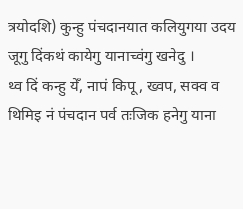त्रयोदशि) कुन्हु पंचदानयात कलियुगया उदय जूगु दिंकथं कायेगु यानाच्वंगु खनेदु ।
थ्व दिं कन्हु येँ, नापं किपू, ख्वप, सक्व व थिमिइ नं पंचदान पर्व तःजिक हनेगु याना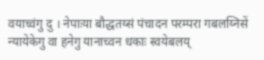वयाच्वंगु दु । नेपाःया बौद्धतय्सं पंचादन परम्परा गबलय्निसें न्यायेकेगु वा हनेगु यानाच्वन धकाः स्वयेबलय्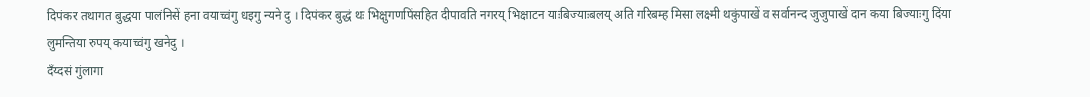दिपंकर तथागत बुद्धया पालंनिसें हना वयाच्वंगु धइगु न्यने दु । दिपंकर बुद्धं थः भिक्षुगणपिंसहित दीपावति नगरय् भिक्षाटन याःबिज्याःबलय् अति गरिबम्ह मिसा लक्ष्मी थकुंपाखें व सर्वानन्द जुजुपाखें दान कया बिज्याःगु दिंया लुमन्तिया रुपय् कयाच्वंगु खनेदु ।
दँय्दसं गुंलागा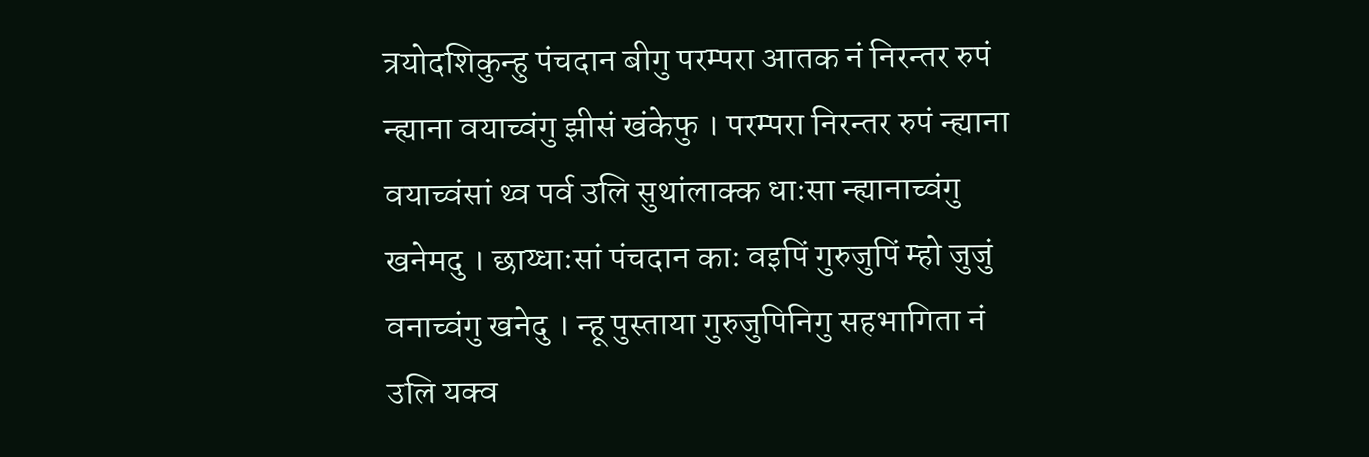त्रयोदशिकुन्हु पंचदान बीगु परम्परा आतक नं निरन्तर रुपं न्ह्याना वयाच्वंगु झीसं खंकेफु । परम्परा निरन्तर रुपं न्ह्याना वयाच्वंसां थ्व पर्व उलि सुथांलाक्क धाःसा न्ह्यानाच्वंगु खनेमदु । छाय्धाःसां पंचदान काः वइपिं गुरुजुपिं म्हो जुजुं वनाच्वंगु खनेदु । न्हू पुस्ताया गुरुजुपिनिगु सहभागिता नं उलि यक्व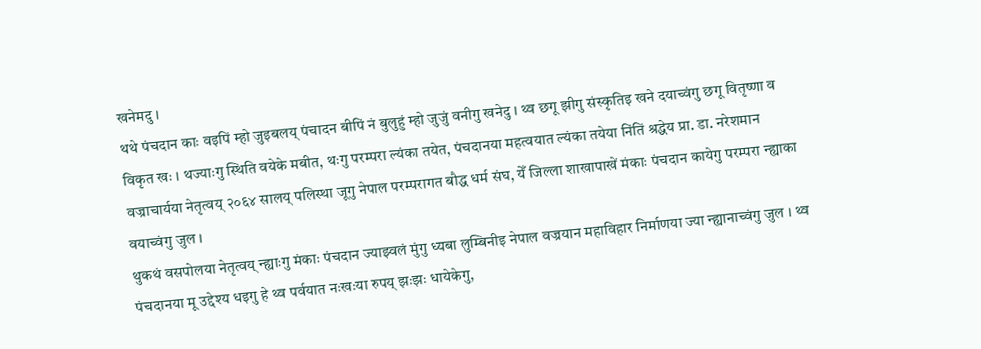खनेमदु ।
थथे पंचदान काः वइपिं म्हो जुइबलय् पंचादन बीपिं नं बुलुहुं म्हो जुजुं वनीगु खनेदु । थ्व छगू झीगु संस्कृतिइ खने दयाच्वंगु छगू वितृष्णा व विकृत खः । थज्याःगु स्थिति वयेके मबीत, थःगु परम्परा ल्यंका तयेत, पंचदानया महत्वयात ल्यंका तयेया निंतिं श्रद्धेय प्रा. डा. नरेशमान वज्राचार्यया नेतृत्वय् २०६४ सालय् पलिस्था जूगु नेपाल परम्परागत बौद्ध धर्म संघ, येँ जिल्ला शाखापाखें मंकाः पंचदान कायेगु परम्परा न्ह्याका वयाच्वंगु जुल ।
थुकथं वसपोलया नेतृत्वय् न्ह्याःगु मंकाः पंचदान ज्याझ्वलं मुंगु ध्यबा लुम्बिनीइ नेपाल वज्रयान महाविहार निर्माणया ज्या न्ह्यानाच्वंगु जुल । थ्व पंचदानया मू उद्देश्य धइगु हे थ्व पर्वयात नःखःया रुपय् झःझः धायेकेगु,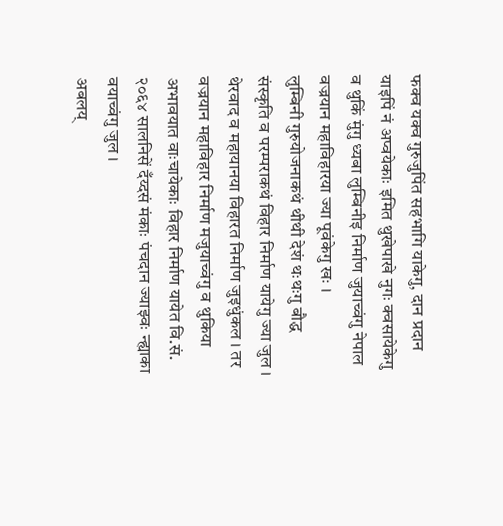फक्व यक्व गुरुजुपिंत सहभागि याकेगु, दान प्रदान याइपिं नं अप्वयेकाः इमित थुखेपाखे नुगः क्वसायेकेगु व थुकिं मुंगु ध्यबा लुम्बिनीइ निर्माण जुयाच्वंगु नेपाल वज्रयान महाविहारया ज्या पूवंकेगु खः ।
लुम्बिनी गुरुयोजनाकथं थीथी देशं थःथःगु बौद्ध संस्कृति व परम्पराकथं विहार निर्माण यायेगु ज्या जुल । थेरवाद व महायानया विहारत निर्माण जुइधुंकल । तर वज्रयान महाविहार निर्माण मजुयाच्वंगु व थुकिया अभावयात वाःचायेकाः विहार निर्माण यायेत वि.सं. २०६४ सालनिसें दँय्दसं मंकाः पंचदान ज्याझ्वः न्ह्याका वयाच्वंगु जुल ।
अबलय्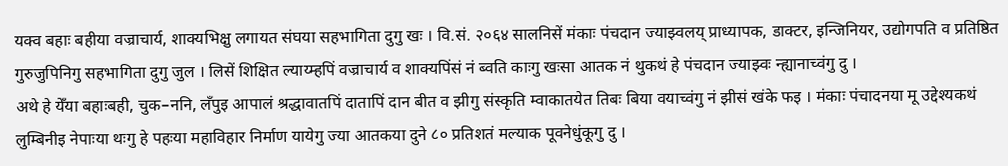यक्व बहाः बहीया वज्राचार्य, शाक्यभिक्षु लगायत संघया सहभागिता दुगु खः । वि.सं. २०६४ सालनिसें मंकाः पंचदान ज्याझ्वलय् प्राध्यापक, डाक्टर, इन्जिनियर, उद्योगपति व प्रतिष्ठित गुरुजुपिनिगु सहभागिता दुगु जुल । लिसें शिक्षित ल्याय्म्हपिं वज्राचार्य व शाक्यपिंसं नं ब्वति काःगु खःसा आतक नं थुकथं हे पंचदान ज्याझ्वः न्ह्यानाच्वंगु दु ।
अथे हे येँया बहाःबही, चुक–ननि, लँपुइ आपालं श्रद्धावातपिं दातापिं दान बीत व झीगु संस्कृति म्वाकातयेत तिबः बिया वयाच्वंगु नं झीसं खंके फइ । मंकाः पंचादनया मू उद्देश्यकथं लुम्बिनीइ नेपाःया थःगु हे पहःया महाविहार निर्माण यायेगु ज्या आतकया दुने ८० प्रतिशतं मल्याक पूवनेधुंकूगु दु ।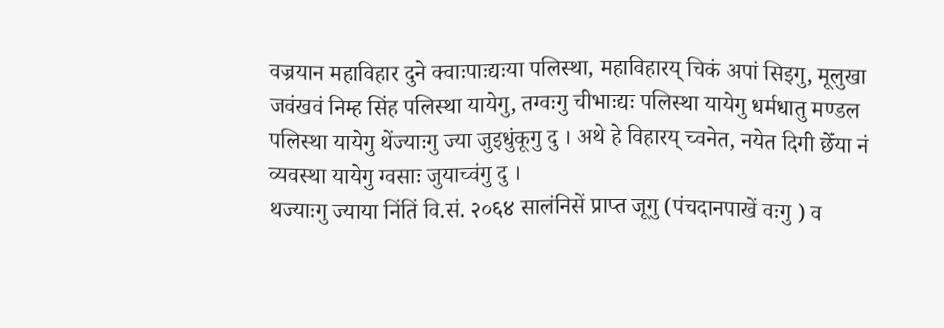वज्रयान महाविहार दुने क्वाःपाःद्यःया पलिस्था, महाविहारय् चिकं अपां सिइगु, मूलुखा जवंखवं निम्ह सिंह पलिस्था यायेगु, तग्वःगु चीभाःद्यः पलिस्था यायेगु धर्मधातु मण्डल पलिस्था यायेगु थेंज्याःगु ज्या जुइधुंकूगु दु । अथे हे विहारय् च्वनेत, नयेत दिगी छेँया नं व्यवस्था यायेगु ग्वसाः जुयाच्वंगु दु ।
थज्याःगु ज्याया निंतिं वि.सं. २०६४ सालंनिसें प्राप्त जूगु (पंचदानपाखें वःगु ) व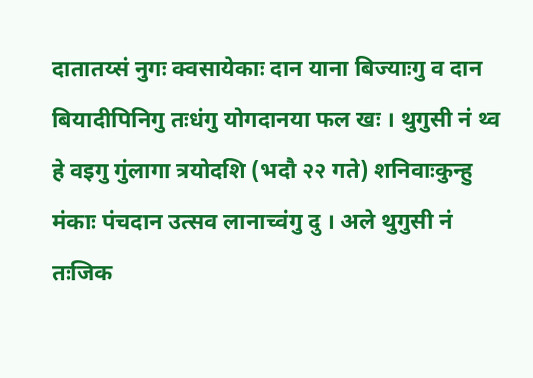दातातय्सं नुगः क्वसायेकाः दान याना बिज्याःगु व दान बियादीपिनिगु तःधंगु योगदानया फल खः । थुगुसी नं थ्व हे वइगु गुंलागा त्रयोदशि (भदौ २२ गते) शनिवाःकुन्हु मंकाः पंचदान उत्सव लानाच्वंगु दु । अले थुगुसी नं तःजिक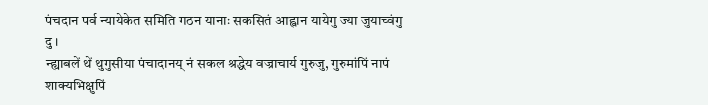पंचदान पर्व न्यायेकेत समिति गठन यानाः सकसितं आह्वान यायेगु ज्या जुयाच्वंगु दु ।
न्ह्याबलें थें थुगुसीया पंचादानय् नं सकल श्रद्धेय वज्राचार्य गुरुजु, गुरुमांपिं नापं शाक्यभिक्षुपिं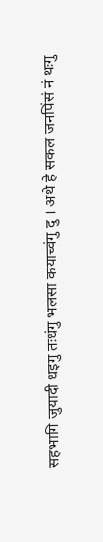सहभागि जुयादी धइगु तःधंगु भलसा कयाच्वंगु दु । अथे हे सकल जनपिंसं नं थःगु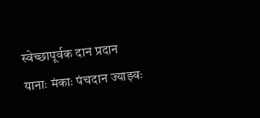स्वेच्छापूर्वक दान प्रदान यानाः मंकाः पंचदान ज्याझ्वः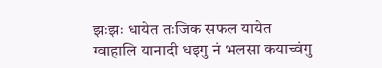झःझः धायेत तःजिक सफल यायेत ग्वाहालि यानादी धइगु नं भलसा कयाच्वंगु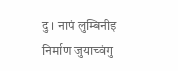दु । नापं लुम्बिनीइ निर्माण जुयाच्वंगु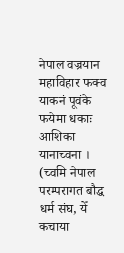नेपाल वज्रयान महाविहार फक्व याकनं पूवंके फयेमा धकाः आशिका यानाच्वना ।
(च्वमि नेपाल परम्परागत बौद्ध धर्म संघ, येँ कचाया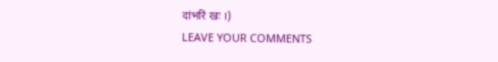दांभरिं खः ।)
LEAVE YOUR COMMENTS